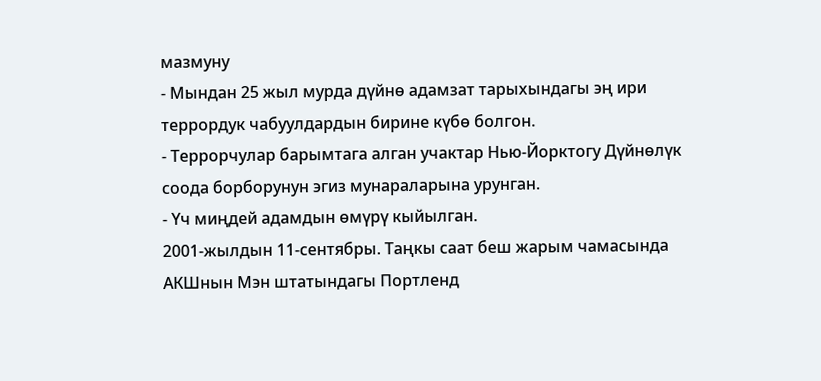мазмуну
- Мындан 25 жыл мурда дүйнө адамзат тарыхындагы эң ири террордук чабуулдардын бирине күбө болгон.
- Террорчулар барымтага алган учактар Нью-Йорктогу Дүйнөлүк соода борборунун эгиз мунараларына урунган.
- Үч миңдей адамдын өмүрү кыйылган.
2001-жылдын 11-сентябры. Таңкы саат беш жарым чамасында АКШнын Мэн штатындагы Портленд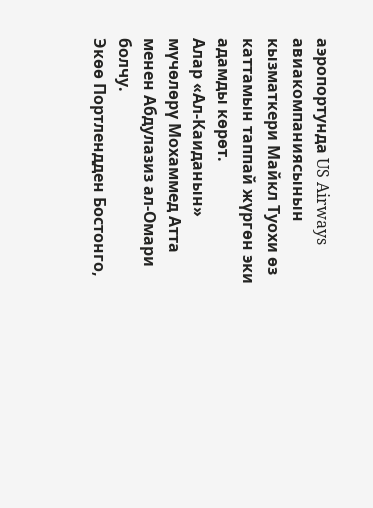аэропортунда US Airways авиакомпаниясынын кызматкери Майкл Туохи өз каттамын таппай жүргөн эки адамды көрөт.
Алар «Ал-Каиданын» мүчөлөрү Мохаммед Атта менен Абдулазиз ал-Омари болчу.
Экөө Портлендден Бостонго,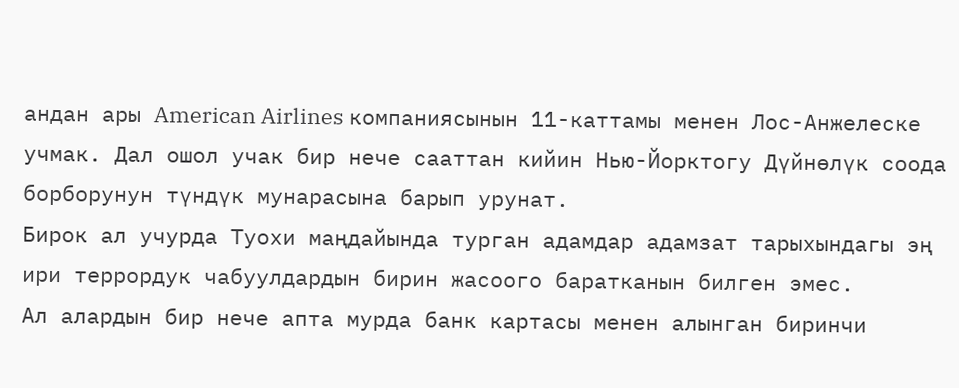андан ары American Airlines компаниясынын 11-каттамы менен Лос-Анжелеске учмак. Дал ошол учак бир нече сааттан кийин Нью-Йорктогу Дүйнөлүк соода борборунун түндүк мунарасына барып урунат.
Бирок ал учурда Туохи маңдайында турган адамдар адамзат тарыхындагы эң ири террордук чабуулдардын бирин жасоого баратканын билген эмес.
Ал алардын бир нече апта мурда банк картасы менен алынган биринчи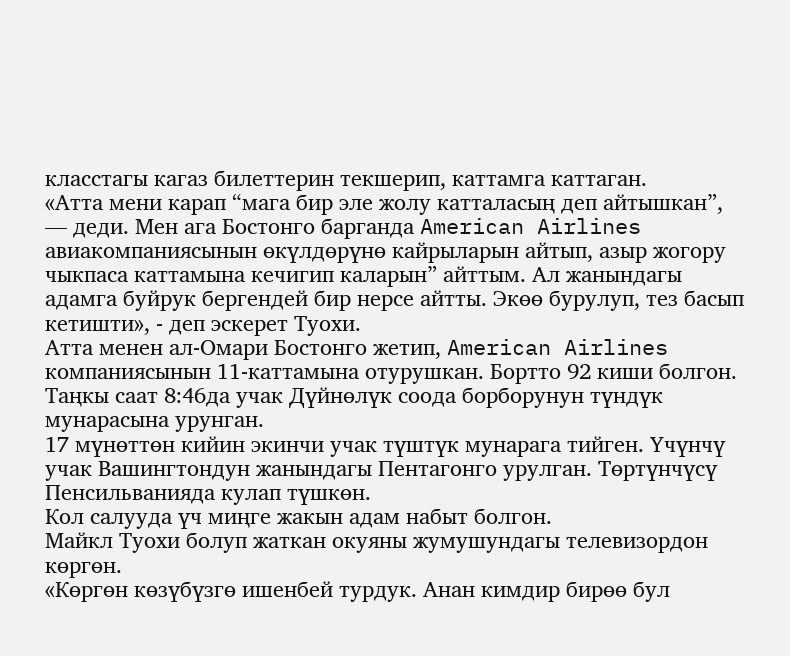класстагы кагаз билеттерин текшерип, каттамга каттаган.
«Атта мени карап “мага бир эле жолу катталасың деп айтышкан”, — деди. Мен ага Бостонго барганда American Airlines авиакомпаниясынын өкүлдөрүнө кайрыларын айтып, азыр жогору чыкпаса каттамына кечигип каларын” айттым. Ал жанындагы адамга буйрук бергендей бир нерсе айтты. Экөө бурулуп, тез басып кетишти», - деп эскерет Туохи.
Атта менен ал-Омари Бостонго жетип, American Airlines компаниясынын 11-каттамына отурушкан. Бортто 92 киши болгон.
Таңкы саат 8:46да учак Дүйнөлүк соода борборунун түндүк мунарасына урунган.
17 мүнөттөн кийин экинчи учак түштүк мунарага тийген. Үчүнчү учак Вашингтондун жанындагы Пентагонго урулган. Төртүнчүсү Пенсильванияда кулап түшкөн.
Кол салууда үч миңге жакын адам набыт болгон.
Майкл Туохи болуп жаткан окуяны жумушундагы телевизордон көргөн.
«Көргөн көзүбүзгө ишенбей турдук. Анан кимдир бирөө бул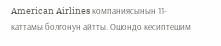American Airlines компаниясынын 11-каттамы болгонун айтты. Ошондо кесиптешим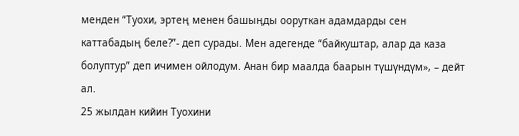менден “Туохи, эртең менен башыңды ооруткан адамдарды сен каттабадың беле?”- деп сурады. Мен адегенде “байкуштар, алар да каза болуптур” деп ичимен ойлодум. Анан бир маалда баарын түшүндүм», – дейт ал.
25 жылдан кийин Туохини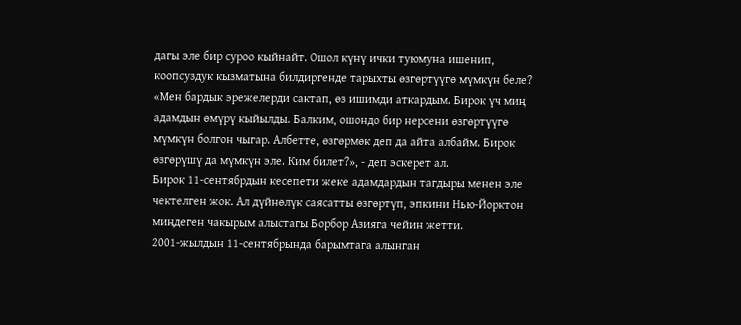дагы эле бир суроо кыйнайт. Ошол күнү ички туюмуна ишенип, коопсуздук кызматына билдиргенде тарыхты өзгөртүүгө мүмкүн беле?
«Мен бардык эрежелерди сактап, өз ишимди аткардым. Бирок үч миң адамдын өмүрү кыйылды. Балким, ошондо бир нерсени өзгөртүүгө мүмкүн болгон чыгар. Албетте, өзгөрмөк деп да айта албайм. Бирок өзгөрүшү да мүмкүн эле. Ким билет?», - деп эскерет ал.
Бирок 11-сентябрдын кесепети жеке адамдардын тагдыры менен эле чектелген жок. Ал дүйнөлүк саясатты өзгөртүп, эпкини Нью-Йорктон миңдеген чакырым алыстагы Борбор Азияга чейин жетти.
2001-жылдын 11-сентябрында барымтага алынган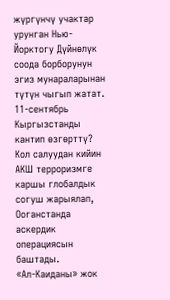жүргүнчү учактар урунган Нью-Йорктогу Дүйнөлүк соода борборунун эгиз мунараларынан түтүн чыгып жатат.
11-сентябрь Кыргызстанды кантип өзгөрттү?
Кол салуудан кийин АКШ терроризмге каршы глобалдык согуш жарыялап, Ооганстанда аскердик операциясын баштады.
«Ал-Каиданы» жок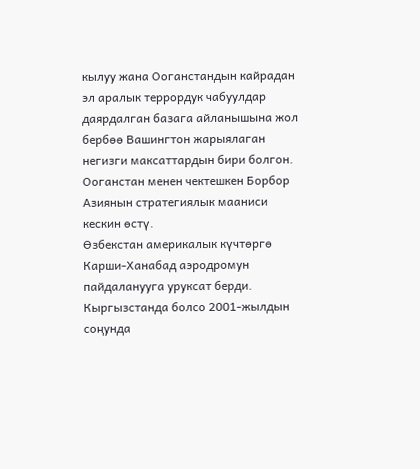кылуу жана Ооганстандын кайрадан эл аралык террордук чабуулдар даярдалган базага айланышына жол бербөө Вашингтон жарыялаган негизги максаттардын бири болгон.
Ооганстан менен чектешкен Борбор Азиянын стратегиялык мааниси кескин өстү.
Өзбекстан америкалык күчтөргө Карши-Ханабад аэродромун пайдаланууга уруксат берди. Кыргызстанда болсо 2001-жылдын соңунда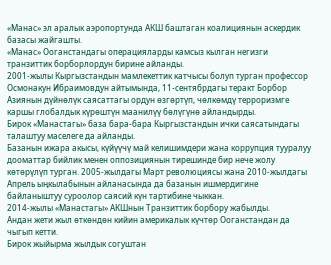«Манас» эл аралык аэропортунда АКШ баштаган коалициянын аскердик базасы жайгашты.
«Манас» Ооганстандагы операцияларды камсыз кылган негизги транзиттик борборлордун бирине айланды.
2001-жылы Кыргызстандын мамлекеттик катчысы болуп турган профессор Осмонакун Ибраимовдун айтымында, 11-сентябрдагы теракт Борбор Азиянын дүйнөлүк саясаттагы ордун өзгөртүп, чөлкөмдү терроризмге каршы глобалдык күрөштүн маанилүү бөлүгүнө айландырды.
Бирок «Манастагы» база бара-бара Кыргызстандын ички саясатындагы талаштуу маселеге да айланды.
Базанын ижара акысы, күйүүчү май келишимдери жана коррупция тууралуу дооматтар бийлик менен оппозициянын тирешинде бир нече жолу көтөрүлүп турган. 2005-жылдагы Март революциясы жана 2010-жылдагы Апрель ыңкылабынын айланасында да базанын ишмердигине байланыштуу суроолор саясий күн тартибине чыккан.
2014-жылы «Манастагы» АКШнын Транзиттик борбору жабылды.
Андан жети жыл өткөндөн кийин америкалык күчтөр Ооганстандан да чыгып кетти.
Бирок жыйырма жылдык согуштан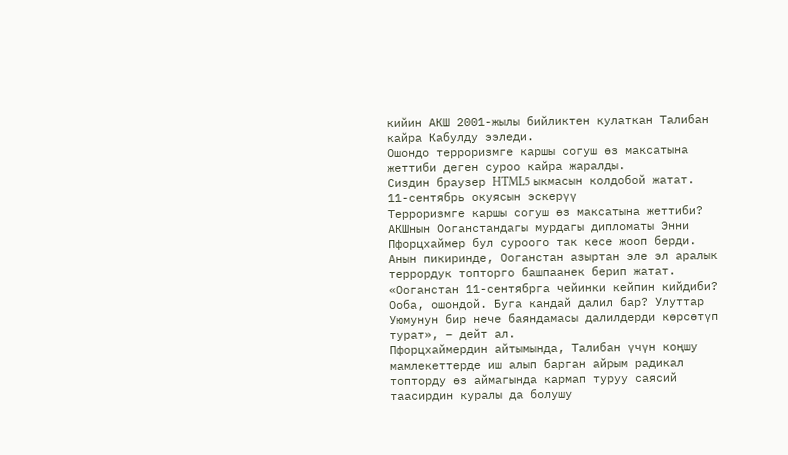кийин АКШ 2001-жылы бийликтен кулаткан Талибан кайра Кабулду ээледи.
Ошондо терроризмге каршы согуш өз максатына жеттиби деген суроо кайра жаралды.
Сиздин браузер HTML5 ыкмасын колдобой жатат.
11-сентябрь окуясын эскерүү
Терроризмге каршы согуш өз максатына жеттиби?
АКШнын Ооганстандагы мурдагы дипломаты Энни Пфорцхаймер бул суроого так кесе жооп берди.
Анын пикиринде, Ооганстан азыртан эле эл аралык террордук топторго башпаанек берип жатат.
«Ооганстан 11-сентябрга чейинки кейпин кийдиби? Ооба, ошондой. Буга кандай далил бар? Улуттар Уюмунун бир нече баяндамасы далилдерди көрсөтүп турат», – дейт ал.
Пфорцхаймердин айтымында, Талибан үчүн коңшу мамлекеттерде иш алып барган айрым радикал топторду өз аймагында кармап туруу саясий таасирдин куралы да болушу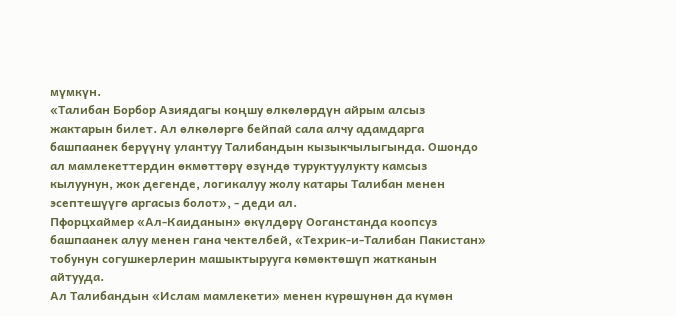мүмкүн.
«Талибан Борбор Азиядагы коңшу өлкөлөрдүн айрым алсыз жактарын билет. Ал өлкөлөргө бейпай сала алчу адамдарга башпаанек берүүнү улантуу Талибандын кызыкчылыгында. Ошондо ал мамлекеттердин өкмөттөрү өзүндө туруктуулукту камсыз кылуунун, жок дегенде, логикалуу жолу катары Талибан менен эсептешүүгө аргасыз болот», - деди ал.
Пфорцхаймер «Ал-Каиданын» өкүлдөрү Ооганстанда коопсуз башпаанек алуу менен гана чектелбей, «Техрик-и-Талибан Пакистан» тобунун согушкерлерин машыктырууга көмөктөшүп жатканын айтууда.
Ал Талибандын «Ислам мамлекети» менен күрөшүнөн да күмөн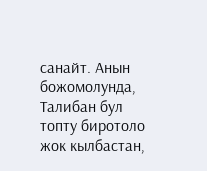санайт. Анын божомолунда, Талибан бул топту биротоло жок кылбастан,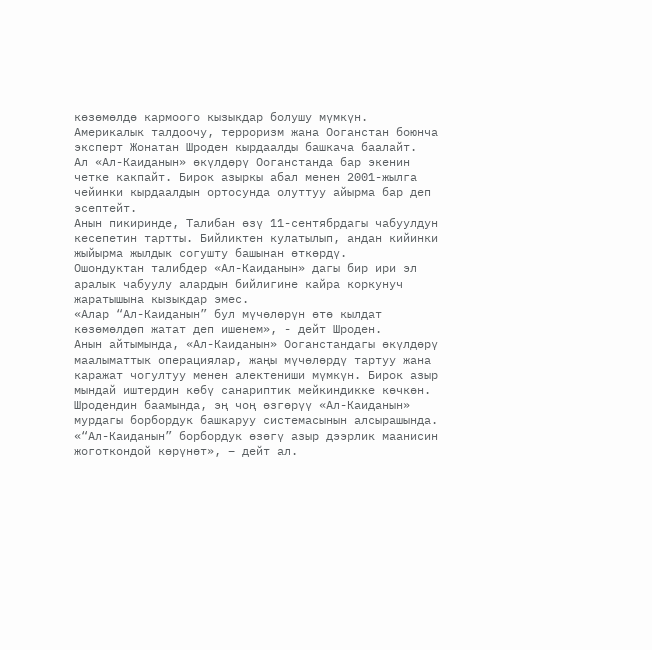көзөмөлдө кармоого кызыкдар болушу мүмкүн.
Америкалык талдоочу, терроризм жана Ооганстан боюнча эксперт Жонатан Шроден кырдаалды башкача баалайт.
Ал «Ал-Каиданын» өкүлдөрү Ооганстанда бар экенин четке какпайт. Бирок азыркы абал менен 2001-жылга чейинки кырдаалдын ортосунда олуттуу айырма бар деп эсептейт.
Анын пикиринде, Талибан өзү 11-сентябрдагы чабуулдун кесепетин тартты. Бийликтен кулатылып, андан кийинки жыйырма жылдык согушту башынан өткөрдү.
Ошондуктан талибдер «Ал-Каиданын» дагы бир ири эл аралык чабуулу алардын бийлигине кайра коркунуч жаратышына кызыкдар эмес.
«Алар “Ал-Каиданын” бул мүчөлөрүн өтө кылдат көзөмөлдөп жатат деп ишенем», - дейт Шроден.
Анын айтымында, «Ал-Каиданын» Ооганстандагы өкүлдөрү маалыматтык операциялар, жаңы мүчөлөрдү тартуу жана каражат чогултуу менен алектениши мүмкүн. Бирок азыр мындай иштердин көбү санариптик мейкиндикке көчкөн.
Шродендин баамында, эң чоң өзгөрүү «Ал-Каиданын» мурдагы борбордук башкаруу системасынын алсырашында.
«“Ал-Каиданын” борбордук өзөгү азыр дээрлик маанисин жоготкондой көрүнөт», – дейт ал.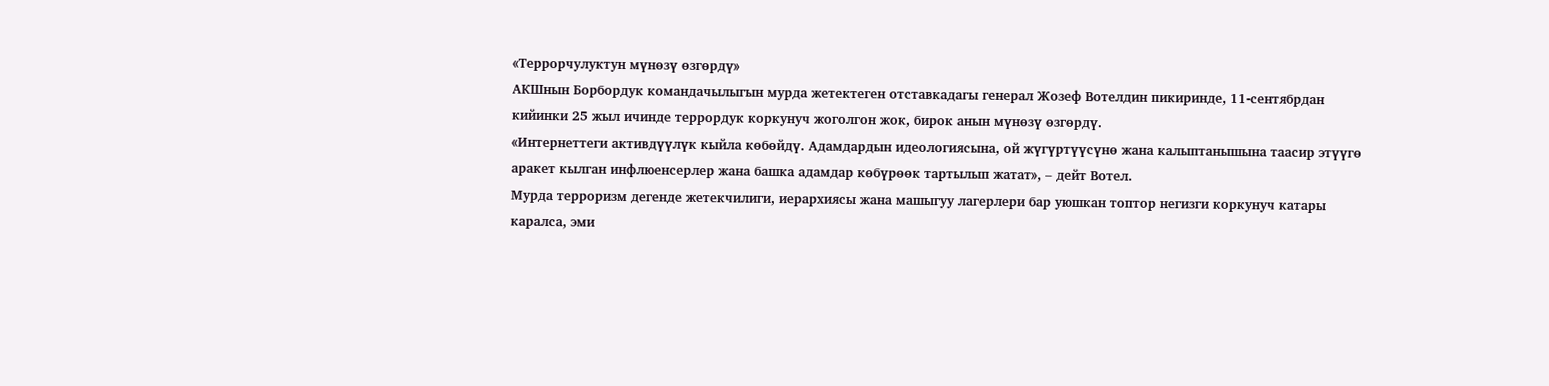«Террорчулуктун мүнөзү өзгөрдү»
АКШнын Борбордук командачылыгын мурда жетектеген отставкадагы генерал Жозеф Вотелдин пикиринде, 11-сентябрдан кийинки 25 жыл ичинде террордук коркунуч жоголгон жок, бирок анын мүнөзү өзгөрдү.
«Интернеттеги активдүүлүк кыйла көбөйдү. Адамдардын идеологиясына, ой жүгүртүүсүнө жана калыптанышына таасир этүүгө аракет кылган инфлюенсерлер жана башка адамдар көбүрөөк тартылып жатат», – дейт Вотел.
Мурда терроризм дегенде жетекчилиги, иерархиясы жана машыгуу лагерлери бар уюшкан топтор негизги коркунуч катары каралса, эми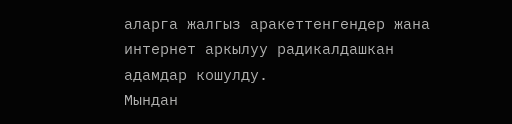аларга жалгыз аракеттенгендер жана интернет аркылуу радикалдашкан адамдар кошулду.
Мындан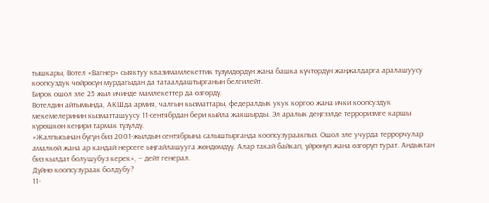тышкары, Вотел «Вагнер» сыяктуу квазимамлекеттик түзүмдөрдүн жана башка күчтөрдүн жаңжалдарга аралашуусу коопсуздук чөйрөсүн мурдагыдан да татаалдаштырганын белгилейт.
Бирок ошол эле 25 жыл ичинде мамлекеттер да өзгөрдү.
Вотелдин айтымында, АКШда армия, чалгын кызматтары, федералдык укук коргоо жана ички коопсуздук мекемелеринин кызматташуусу 11-сентябрдан бери кыйла жакшырды. Эл аралык деңгээлде терроризмге каршы күрөшкөн кеңири тармак түзүлдү.
«Жалпысынан бүгүн биз 2001-жылдын сентябрына салыштырганда коопсузураакпыз. Ошол эле учурда террорчулар амалкөй жана ар кандай нерсеге ыңгайлашууга жөндөмдүү. Алар такай байкап, үйрөнүп жана өзгөрүп турат. Андыктан биз кылдат болушубуз керек», – дейт генерал.
Дүйнө коопсузураак болдубу?
11-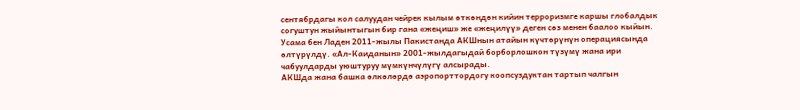сентябрдагы кол салуудан чейрек кылым өткөндөн кийин терроризмге каршы глобалдык согуштун жыйынтыгын бир гана «жеңиш» же «жеңилүү» деген сөз менен баалоо кыйын.
Усама бен Ладен 2011-жылы Пакистанда АКШнын атайын күчтөрүнүн операциясында өлтүрүлдү. «Ал-Каиданын» 2001-жылдагыдай борборлошкон түзүмү жана ири чабуулдарды уюштуруу мүмкүнчүлүгү алсырады.
АКШда жана башка өлкөлөрдө аэропорттордогу коопсуздуктан тартып чалгын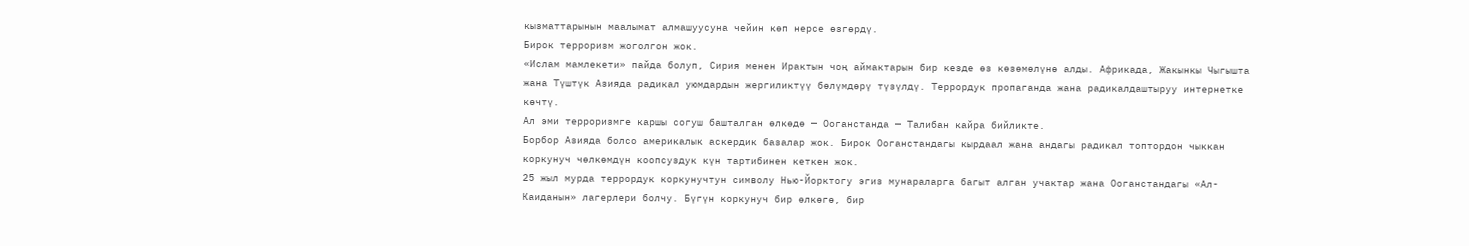кызматтарынын маалымат алмашуусуна чейин көп нерсе өзгөрдү.
Бирок терроризм жоголгон жок.
«Ислам мамлекети» пайда болуп, Сирия менен Ирактын чоң аймактарын бир кезде өз көзөмөлүнө алды. Африкада, Жакынкы Чыгышта жана Түштүк Азияда радикал уюмдардын жергиликтүү бөлүмдөрү түзүлдү. Террордук пропаганда жана радикалдаштыруу интернетке көчтү.
Ал эми терроризмге каршы согуш башталган өлкөдө — Ооганстанда — Талибан кайра бийликте.
Борбор Азияда болсо америкалык аскердик базалар жок. Бирок Ооганстандагы кырдаал жана андагы радикал топтордон чыккан коркунуч чөлкөмдүн коопсуздук күн тартибинен кеткен жок.
25 жыл мурда террордук коркунучтун символу Нью-Йорктогу эгиз мунараларга багыт алган учактар жана Ооганстандагы «Ал-Каиданын» лагерлери болчу. Бүгүн коркунуч бир өлкөгө, бир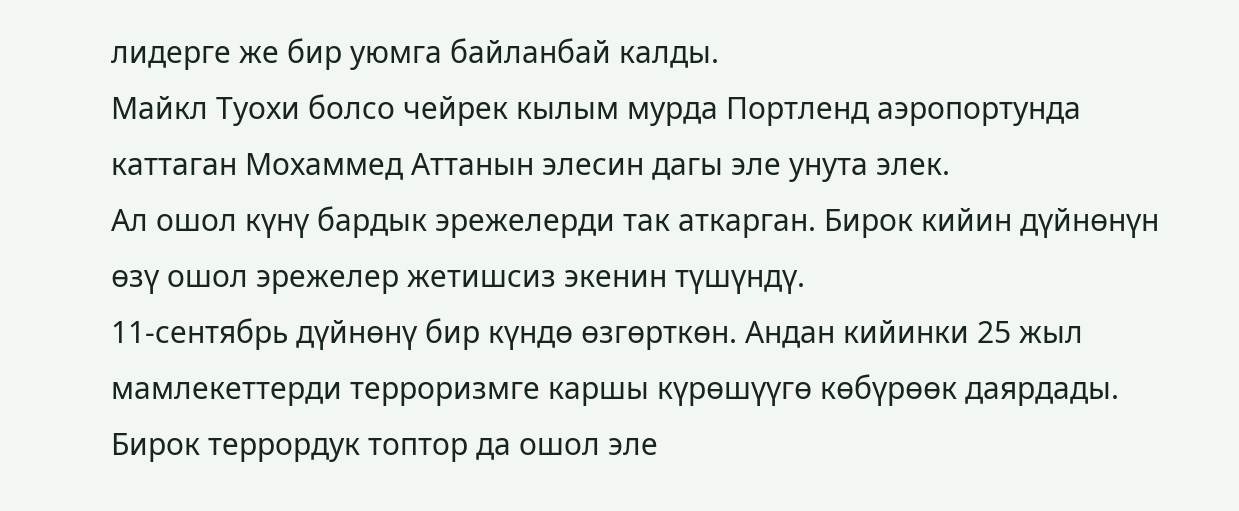лидерге же бир уюмга байланбай калды.
Майкл Туохи болсо чейрек кылым мурда Портленд аэропортунда каттаган Мохаммед Аттанын элесин дагы эле унута элек.
Ал ошол күнү бардык эрежелерди так аткарган. Бирок кийин дүйнөнүн өзү ошол эрежелер жетишсиз экенин түшүндү.
11-сентябрь дүйнөнү бир күндө өзгөрткөн. Андан кийинки 25 жыл мамлекеттерди терроризмге каршы күрөшүүгө көбүрөөк даярдады. Бирок террордук топтор да ошол эле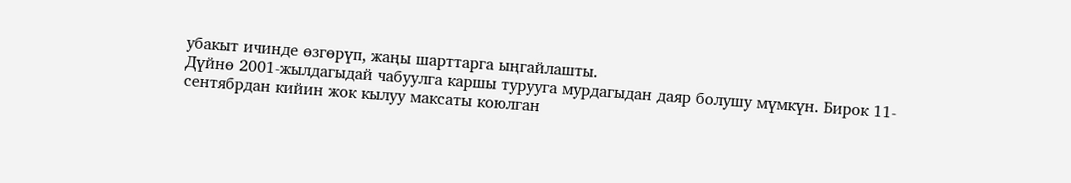убакыт ичинде өзгөрүп, жаңы шарттарга ыңгайлашты.
Дүйнө 2001-жылдагыдай чабуулга каршы турууга мурдагыдан даяр болушу мүмкүн. Бирок 11-сентябрдан кийин жок кылуу максаты коюлган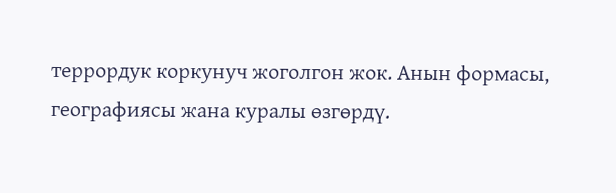террордук коркунуч жоголгон жок. Анын формасы, географиясы жана куралы өзгөрдү.